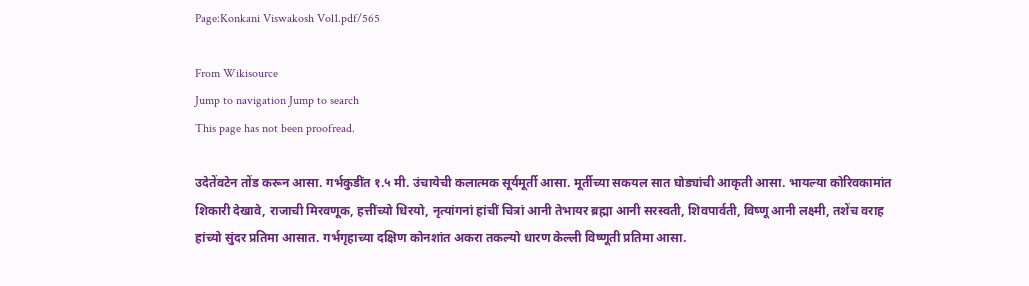Page:Konkani Viswakosh Vol1.pdf/565

From Wikisource
Jump to navigation Jump to search
This page has not been proofread.

उदेतेंवटेन तोंड करून आसा. गर्भकुडींत १.५ मी. उंचायेची कलात्मक सूर्यमूर्ती आसा. मूर्तीच्या सकयल सात घोड्यांची आकृती आसा. भायल्या कोरिवकामांत शिकारी देखावे, राजाची मिरवणूक, हत्तींच्यो धिरयो, नृत्यांगनां हांचीं चित्रां आनी तेभायर ब्रह्मा आनी सरस्वती, शिवपार्वती, विष्णू आनी लक्ष्मी, तशेंच वराह हांच्यो सुंदर प्रतिमा आसात. गर्भगृहाच्या दक्षिण कोनशांत अकरा तकल्यो धारण केल्ली विष्णूती प्रतिमा आसा.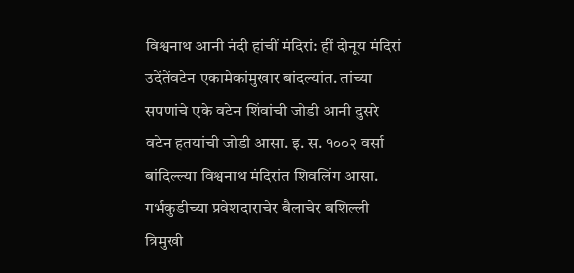विश्वनाथ आनी नंदी हांचीं मंदिरां: हीं दोनूय मंदिरां उदेंतेंवटेन एकामेकांमुखार बांदल्यांत. तांच्या सपणांचे एके वटेन शिंवांची जोडी आनी दुसरे वटेन हतयांची जोडी आसा. इ. स. १००२ वर्सा बांदिल्ल्या विश्वनाथ मंदिरांत शिवलिंग आसा. गर्भकुडीच्या प्रवेशदाराचेर बैलाचेर बशिल्ली त्रिमुखी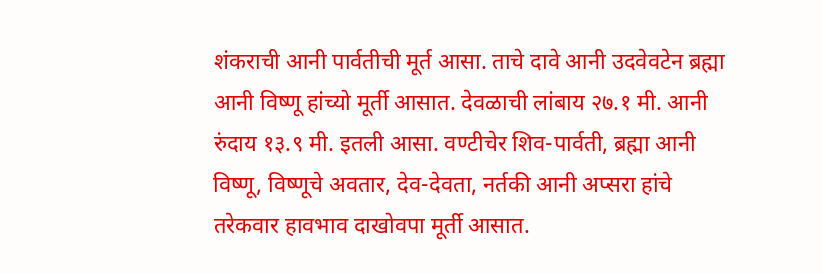शंकराची आनी पार्वतीची मूर्त आसा. ताचे दावे आनी उदवेवटेन ब्रह्मा आनी विष्णू हांच्यो मूर्ती आसात. देवळाची लांबाय २७.१ मी. आनी रुंदाय १३.९ मी. इतली आसा. वण्टीचेर शिव-पार्वती, ब्रह्मा आनी विष्णू, विष्णूचे अवतार, देव-देवता, नर्तकी आनी अप्सरा हांचे तरेकवार हावभाव दाखोवपा मूर्ती आसात.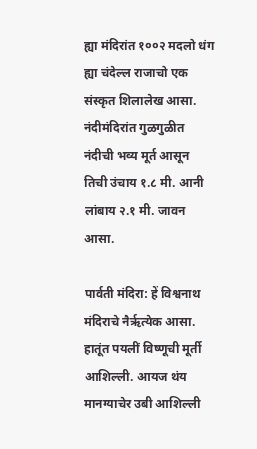ह्या मंदिरांत १००२ मदलो धंग ह्या चंदेल्ल राजाचो एक संस्कृत शिलालेख आसा. नंदीमंदिरांत गुळगुळीत नंदीची भव्य मूर्त आसून तिची उंचाय १.८ मी. आनी लांबाय २.१ मी. जावन आसा.

पार्वती मंदिरा: हें विश्वनाथ मंदिराचे नैर्ऋत्येक आसा. हातूंत पयलीं विष्णूची मूर्ती आशिल्ली. आयज थंय मानग्याचेर उबी आशिल्ली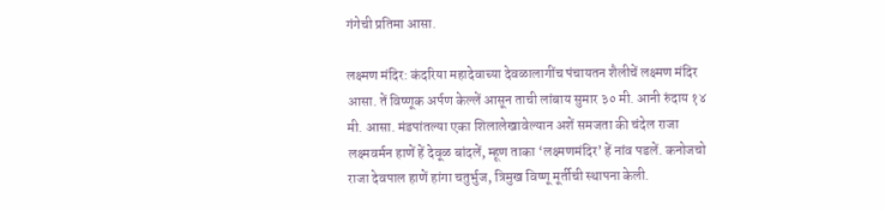गंगेची प्रतिमा आसा.

लक्ष्मण मंदिर: कंदरिया महादेवाच्या देवळालागींच पंचायतन शैलीचें लक्ष्मण मंदिर आसा. तें विष्णूक अर्पण केल्लें आसून ताची लांबाय सुमार ३० मी. आनी रुंदाय १४ मी. आसा. मंडपांतल्या एका शिलालेखावेल्यान अशें समजता की चंदेल राजा लक्ष्मवर्मन हाणें हें देवूळ बांदलें, म्हूण ताका ‘लक्ष्मणमंदिर’ हें नांव पडलें. कनोजचो राजा देवपाल हाणें हांगा चतुर्भुज, त्रिमुख विष्णू मूर्तीची स्थापना केली.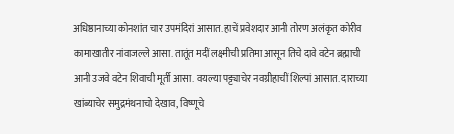अधिष्ठानाच्या कोनशांत चार उपमंदिरां आसात. हाचें प्रवेशदार आनी तोरण अलंकृत कोरीव कामाखातीर नांवाजल्ले आसा. तातूंत मदीं लक्ष्मीची प्रतिमा आसून तिचे दावे वटेन ब्रह्माची आनी उजवे वटेन शिवाची मूर्ती आसा. वयल्या पट्ट्याचेर नवग्रीहाचीं शिल्पां आसात. दाराच्या खांब्याचेर समुद्रमंथनाचो देखाव, विष्णूचे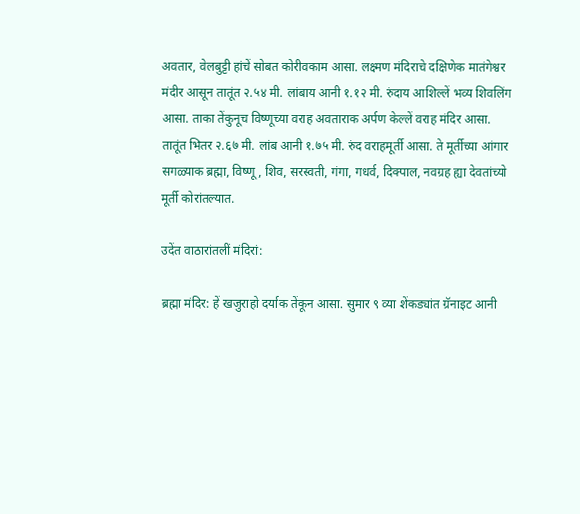अवतार, वेलबुट्टी हांचें सोबत कोरीवकाम आसा. लक्ष्मण मंदिराचे दक्षिणेक मातंगेश्वर मंदीर आसून तातूंत २.५४ मी. लांबाय आनी १.१२ मी. रुंदाय आशिल्लें भव्य शिवलिंग आसा. ताका तेंकुनूच विष्णूच्या वराह अवताराक अर्पण केल्लें वराह मंदिर आसा. तातूंत भितर २.६७ मी. लांब आनी १.७५ मी. रुंद वराहमूर्ती आसा. ते मूर्तीच्या आंगार सगळ्याक ब्रह्मा, विष्णू, शिव, सरस्वती, गंगा, गधर्व, दिक्पाल, नवग्रह ह्या देवतांच्यो मूर्ती कोरांतल्यात.

उदेंत वाठारांतलीं मंदिरां:

ब्रह्मा मंदिर: हें खजुराहो दर्याक तेंकून आसा. सुमार ९ व्या शेंकड्यांत ग्रॅनाइट आनी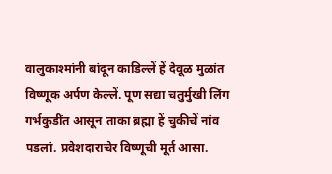वालुकाश्मांनी बांदून काडिल्लें हें देवूळ मुळांत विष्णूक अर्पण केल्लें. पूण सद्या चतुर्मुखी लिंग गर्भकुडींत आसून ताका ब्रह्मा हें चुकीचें नांव पडलां. प्रवेशदाराचेर विष्णूची मूर्त आसा.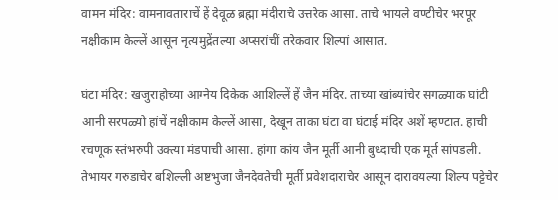वामन मंदिर: वामनावताराचें हें देवूळ ब्रह्मा मंदीराचे उत्तरेक आसा. ताचे भायले वण्टीचेर भरपूर नक्षीकाम केल्लें आसून नृत्यमुद्रेंतल्या अप्सरांचीं तरेकवार शिल्पां आसात.

घंटा मंदिर: खजुराहोच्या आग्नेय दिकेक आशिल्लें हें जैन मंदिर. ताच्या खांब्यांचेर सगळ्याक घांटी आनी सरपळ्यो हांचें नक्षीकाम केल्लें आसा, देखून ताका घंटा वा घंटाई मंदिर अशें म्हण्टात. हाची रचणूक स्तंभरुपी उक्त्या मंडपाची आसा. हांगा कांय जैन मूर्ती आनी बुध्दाची एक मूर्त सांपडली. तेभायर गरुडाचेर बशिल्ली अष्टभुजा जैनदेवतेची मूर्ती प्रवेशदाराचेर आसून दारावयल्या शिल्प पट्टेचेर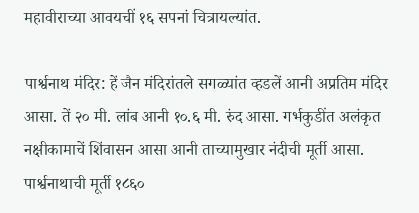महावीराच्या आवयचीं १६ सपनां चित्रायल्यांत.

पार्श्वनाथ मंदिर: हें जैन मंदिरांतले सगळ्यांत व्हडलें आनी अप्रतिम मंदिर आसा. तें २० मी. लांब आनी १०.६ मी. रुंद आसा. गर्भकुडींत अलंकृत नक्षीकामाचें शिंवासन आसा आनी ताच्यामुखार नंदीची मूर्ती आसा. पार्श्वनाथाची मूर्ती १८६०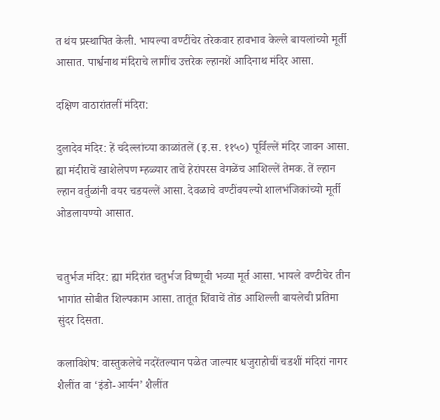त थंय प्रस्थापित केली. भायल्या वण्टींचेर तरेकवार हावभाव केल्ले बायलांच्यो मूर्ती आसात. पार्श्वनाथ मंदिराचे लागींच उत्तरेक ल्हानशें आदिनाथ मंदिर आसा.

दक्षिण वाठारांतलीं मंदिरा:

दुलादेव मंदिर: हें चंदेल्लांच्या काळांतलें (इ.स. ११५०) पूर्विल्लें मंदिर जावन आसा. ह्या मंदीराचें खाशेलेपण म्हळ्यार ताचें हेरांपरस वेगळेंच आशिल्लें तेमक. तें ल्हान ल्हान वर्तुळांनी वयर चडयल्लें आसा. देवळाचे वण्टींवयल्यो शालभंजिकांच्यो मूर्ती ओडलायण्यो आसात.


चतुर्भज मंदिर: ह्या मंदिरांत चतुर्भज विष्णूची भव्या मूर्त आसा. भायले वण्टीचेर तीन भागांत सोबीत शिल्पकाम आसा. तातूंत शिंवाचें तोंड आशिल्ली बायलेची प्रतिमा सुंदर दिसता.

कलाविशेष: वास्तुकलेचे नदरेंतल्यान पळेत जाल्यार धजुराहोचीं चडशीं मंदिरां नागर शैलींत वा ‘इंडो-आर्यन’ शैलींत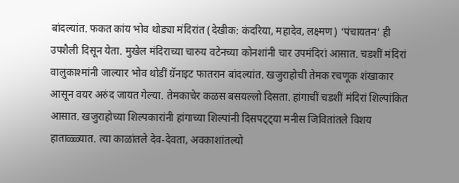बांदल्यांत. फकत कांय भोव थोड्या मंदिरांत (देखीक: कंदरिया, महादेव, लक्ष्मण) ‘पंचायतन’ ही उपशैली दिसून येता. मुखेल मंदिराच्या चारुय वटेनच्या कोनशांनी चार उपमंदिरां आसात. चडशीं मंदिरां वालुकाश्मांनी जाल्यार भोव थोडीं ग्रॅनाइट फातरान बांदल्यांत. खजुराहोची तेमक रचणूक शंखाकार आसून वयर अरुंद जायत गेल्या. तेमकाचेर कळस बसयल्लो दिसता. हांगाचीं चडशीं मंदिरां शिल्पांकित आसात. खजुराहोच्या शिल्पकारांनी हांगाच्या शिल्पांनी दिसपट्ट्या मनीस जिवितांतले विशय हाताळ्ळ्यात. त्या काळांतले देव-देवता, अवकाशांतल्यो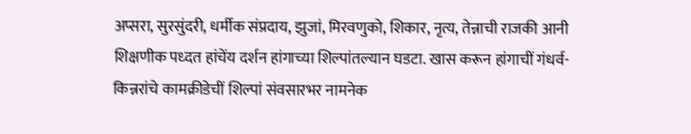अप्सरा, सुरसुंदरी, धर्मीक संप्रदाय, झुजां, मिरवणुको, शिकार, नृत्य, तेन्नाची राजकी आनी शिक्षणीक पध्दत हांचेंय दर्शन हांगाच्या शिल्पांतल्यान घडटा. खास करून हांगाचीं गंधर्व-किन्नरांचे कामक्रीडेचीं शिल्पां संवसारभर नामनेक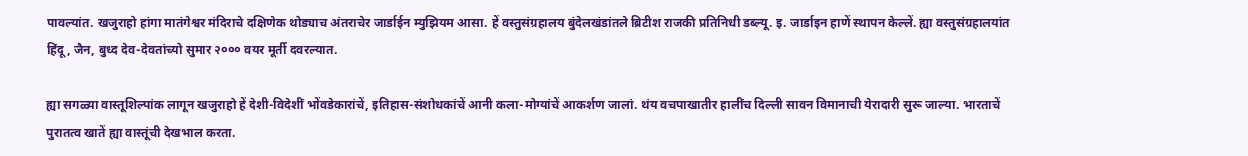पावल्यांत. खजुराहो हांगा मातंगेश्वर मंदिराचे दक्षिणेक थोड्याच अंतराचेर जार्डाईन म्युझियम आसा. हें वस्तुसंग्रहालय बुंदेलखंडांतले ब्रिटीश राजकी प्रतिनिधी डब्ल्यू. इ. जार्डाइन हाणें स्थापन केल्लें. ह्या वस्तुसंग्रहालयांत हिंदू, जैन, बुध्द देव-देवतांच्यो सुमार २००० वयर मूर्ती दवरल्यात.

ह्या सगळ्या वास्तूशिल्पांक लागून खजुराहो हें देशी-विदेशीं भोंवडेकारांचें, इतिहास-संशोधकांचें आनी कला-मोग्यांचें आकर्शण जालां. थंय वचपाखातीर हालींच दिल्ली सावन विमानाची येरादारी सुरू जाल्या. भारताचें पुरातत्व खातें ह्या वास्तूंची देखभाल करता.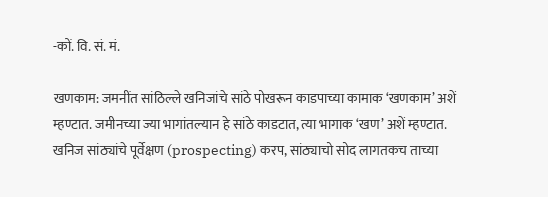-कों. वि. सं. मं.

खणकाम: जमनींत सांठिल्ले खनिजांचे सांठे पोखरून काडपाच्या कामाक ‘खणकाम’ अशें म्हण्टात. जमीनच्या ज्या भागांतल्यान हे सांठे काडटात, त्या भागाक ‘खण’ अशें म्हण्टात. खनिज सांठ्यांचे पूर्वेक्षण (prospecting) करप, सांठ्याचो सोद लागतकच ताच्या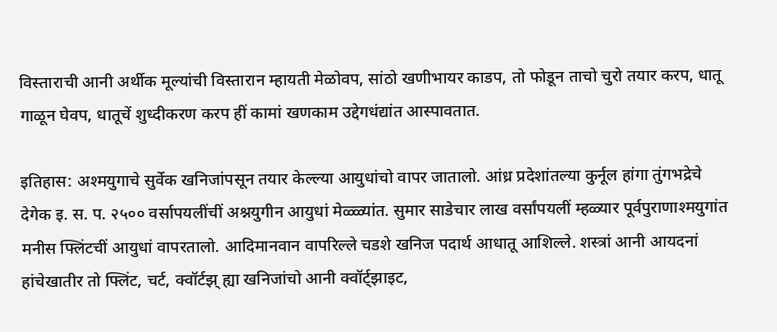विस्ताराची आनी अर्थीक मूल्यांची विस्तारान म्हायती मेळोवप, सांठो खणीभायर काडप, तो फोडून ताचो चुरो तयार करप, धातू गाळून घेवप, धातूचें शुध्दीकरण करप हीं कामां खणकाम उद्देगधंद्यांत आस्पावतात.

इतिहास: अश्मयुगाचे सुर्वेक खनिजांपसून तयार केल्ल्या आयुधांचो वापर जातालो. आंध्र प्रदेशांतल्या कुर्नूल हांगा तुंगभद्रेचे देगेक इ. स. प. २५०० वर्सापयलींचीं अश्नयुगीन आयुधां मेळ्ळ्यांत. सुमार साडेचार लाख वर्सांपयलीं म्हळ्यार पूर्वपुराणाश्मयुगांत मनीस फ्लिंटचीं आयुधां वापरतालो. आदिमानवान वापरिल्ले चडशे खनिज पदार्थ आधातू आशिल्ले. शस्त्रां आनी आयदनां हांचेखातीर तो फ्लिंट, चर्ट, क्वॉर्टझ् ह्या खनिजांचो आनी क्वॉर्ट्झाइट,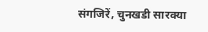संगजिरें, चुनखडी सारक्या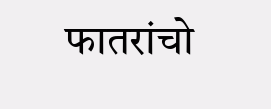फातरांचो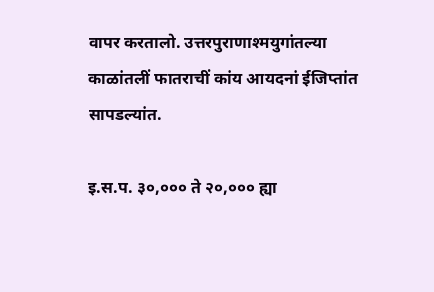वापर करतालो. उत्तरपुराणाश्मयुगांतल्या काळांतलीं फातराचीं कांय आयदनां ईजिप्तांत सापडल्यांत.

इ.स.प. ३०,००० ते २०,००० ह्या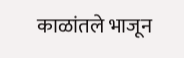काळांतले भाजून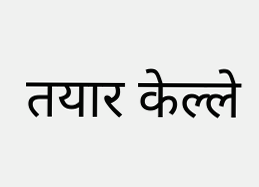तयार केल्ले